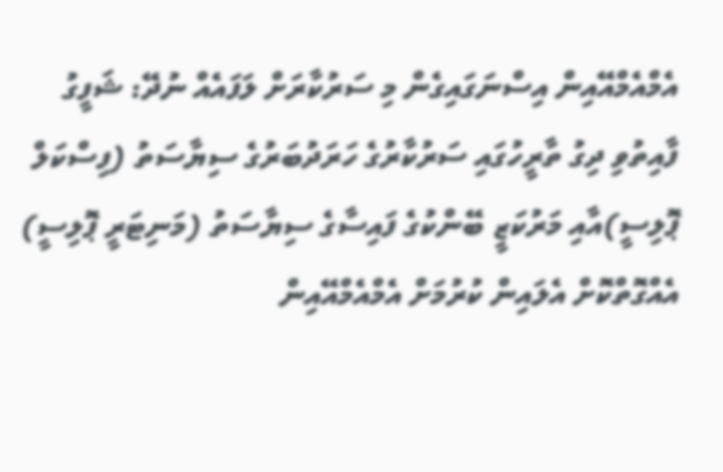އެމްއެމްއޭއިން އިސްނަގައިގެން މި ސަރުކާރަށް ލަފައެއް ނުދޭ: ޝަފީގު
ފާއިތުވި ދިގު ތާރީހުގައި ސަރުކާރުގެ ހަރަދުބަރުގެ ސިޔާސަތު (ފިސްކަލް ޕޮލިސީ)އާއި މަރުކަޒީ ބޭންކުގެ ފައިސާގެ ސިޔާސަތު (މަނިޓަރީ ޕޮލިސީ) އެއްގޮތްކޮށް އެލައިން ކުރުމަށް އެމްއެމްއޭއިން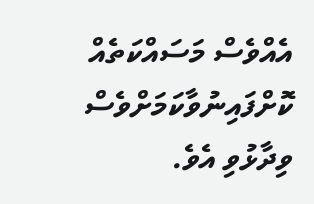އެއްވެސް މަސައްކަތެއް ކޮށްފައިނުވާކަމަށްވެސް ވިދާޅުވި އެވެ.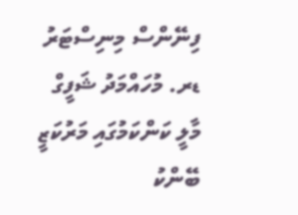ފިނޭންސް މިނިސްޓަރު ޑރ. މުހައްމަދު ޝަފީގް
މާލީ ކަންކަމުގައި މަރުކަޒީ ބޭންކު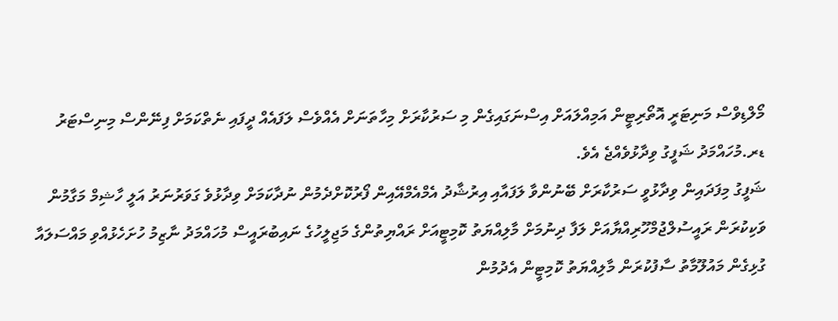މޯލްޑިވްސް މަނިޓަރީ އޮތޯރިޓީން އަމިއްލައަށް އިސްނަގައިގެން މި ސަރުކާރަށް މިހާތަނަށް އެއްވެސް ލަފައެއް ދީފައި ނެތްކަމަށް ފިނޭންސް މިނިސްޓަރު ޑރ.މުހައްމަދު ޝަފީގު ވިދާޅުވެއްޖެ އެވެ.
ޝަފީގު މިފަދައިން ވިދާޅުވީ ސަރުކާރަށް ބޭނުންވާ ލަފައާއި އިރުޝާދު އެމްއެމްއޭއިން ފޯރުކޮށްދެމުން ނުދާކަމަށް ވިދާޅުވެ ގަވަރުނަރު އަލީ ހާޝިމް މަގާމުން ވަކިކުރަން ރައީސުލްޖުމްހޫރިއްޔާއަށް ލަފާ ދިނުމަށް މާލިއްޔަތު ކޮމިޓީއަށް ރައްޔިތުންގެ މަޖިލީހުގެ ނައިބުރައީސް މުހައްމަދު ނާޒިމު ހުށަހެޅުއްވި މައްސަލައާ ގުޅިގެން މައުލޫމާތު ސާފުކުރަން މާލިއްޔަތު ކޮމިޓީން އެދުމުން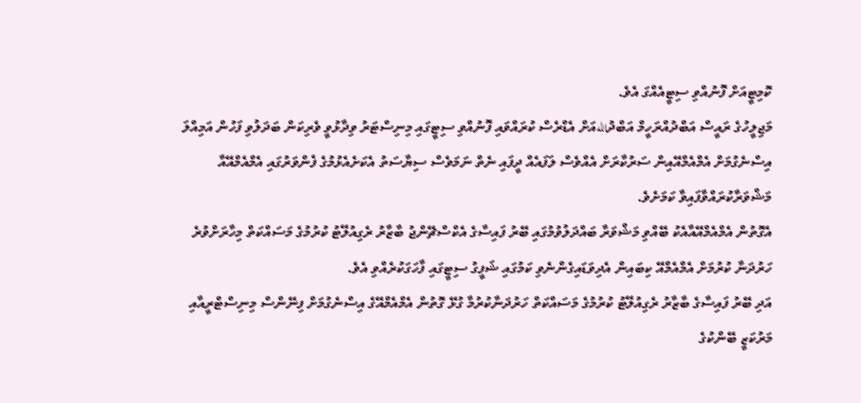ކޮމިޓީއަށް ފޮނުއްވި ސިޓީއެއްގަ އެވެ.
މަޖިލީހުގެ ރައީސް އަބްދުއްރަހީމް އަބްދުاللهއަށް އެޑްރެސް ކުރައްވައި ފޮނުއްވި ސިޓީގައި މިނިސްޓަރު ވިދާޅުވީ ވެރިކަން ބަދަލުވި ފަހުން އަމިއްލަ އިސްނެގުމަށް އެމްއެމްއޭއިން ސަރުކާރަށް އެއްވެސް ލަފައެއް ދީފައި ނެތް ނަމަވެސް ސިޔާސަތު އެކަށެއެޅުމުގެ ފެންވަރުގައި އެމްއެމްއޭއާ މަޝްވަރާކުރައްވާފައިވާ ކަމަށެވެ.
އެގޮތުން އެމްއެމްއޭއާއެކު ބޭއްވި މަޝްވަރާ ބައްދަލުވުމުގައި ބޭރު ފައިސާގެ އެކްސްޗޭންޖު ބާޒާރު ރެގިއުލޭޓު ކުރުމުގެ މަސައްކަތް މިހާރަށްވުރެ ހަރުދަނާ ކުރުމަށް އެމްއެމްއޭ ކިބައިން އެދިވަޑައިގެންނެވި ކަމުގައި ޝަފީގު ސިޓީގައި ފާހަގަކުރެއްވި އެވެ.
އަދި ބޭރު ފައިސާގެ ބާޒާރު ރެގިއުލޭޓު ކުރުމުގެ މަސައްކަތް ހަރުދަނާކުރުމާ ގުޅޭ ގޮތުން އެމްއެމްއޭގެ އިސްނެގުމަށް ފިނޭންސް މިނިސްޓްރީއާއި މަރުކަޒީ ބޭންކުގެ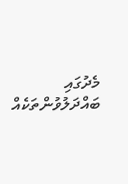މެދުގައި ބައްދަލުވުންތަކެއް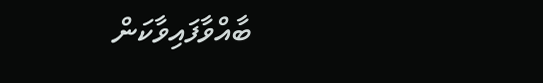ބާއްވާފައިވާކަން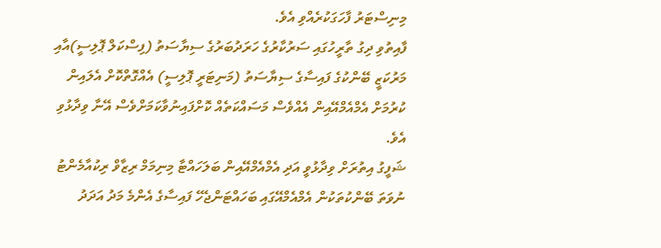މިނިސްޓަރު ފާހަގަކުރެއްވި އެވެ.
ފާއިތުވި ދިގު ތާރީހުގައި ސަރުކާރުގެ ހަރަދުބަރުގެ ސިޔާސަތު (ފިސްކަލް ޕޮލިސީ)އާއި މަރުކަޒީ ބޭންކުގެ ފައިސާގެ ސިޔާސަތު (މަނިޓަރީ ޕޮލިސީ) އެއްގޮތްކޮށް އެލައިން ކުރުމަށް އެމްއެމްއޭއިން އެއްވެސް މަސައްކަތެއް ކޮށްފައިނުވާކަމަށްވެސް އޭނާ ވިދާޅުވި އެވެ.
ޝަފީގު އިތުރަށް ވިދާޅުވީ އަދި އެމްއެމްއޭއިން ބަލަހައްޓާ މިނިމަމް ރިޒާވް ރިކުއާމެންޓު ނުވަތަ ބޭންކުތަކުން އެމްއެމްއޭގައި ބަހައްޓަންޖެހޭ ފައިސާގެ އެންމެ މަދު އަދަދު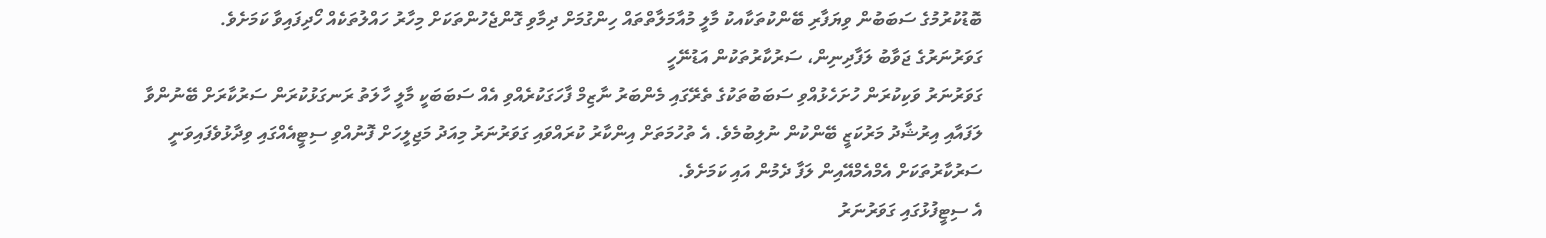ބޮޑުކުރުމުގެ ސަބަބުން ވިޔަފާރި ބޭންކުތަކާއކު މާލީ މުއާމަލާތްތައް ހިންގުމަށް ދިމާވި ގޮންޖެހުންތަކަށް މިހާރު ހައްލުތަކެއް ހޯދިފައިވާ ކަމަށެވެ.
ގަވަރުނަރުގެ ޖަވާބު ލަފާދިނިން، ސަރުކާރުތަކުން އަޑުނޭހީ
ގަވަރުނަރު ވަކިކުރަން ހުށަހެޅުއްވި ސަބަބުތަކުގެ ތެރޭގައި މެންބަރު ނާޒިމް ފާހަގަކުރެއްވި އެއް ސަބަބަކީ މާލީ ހާލަތު ރަނގަޅުކުރަން ސަރުކާރަށް ބޭނުންވާ ލަފައާއި އިރުޝާދު މަރުކަޒީ ބޭންކުން ނުލިބުމެވެ. އެ ތުހުމަތަށް އިންކާރު ކުރައްވައި ގަވަރުނަރު މިއަދު މަޖިލީހަށް ފޮނުއްވި ސިޓީއެއްގައި ވިދާޅުވެފައިވަނީ ސަރުކާރުތަކަށް އެމްއެމްއޭއިން ލަފާ ދެމުން އައި ކަމަށެވެ.
އެ ސިޓީފުޅުގައި ގަވަރުނަރު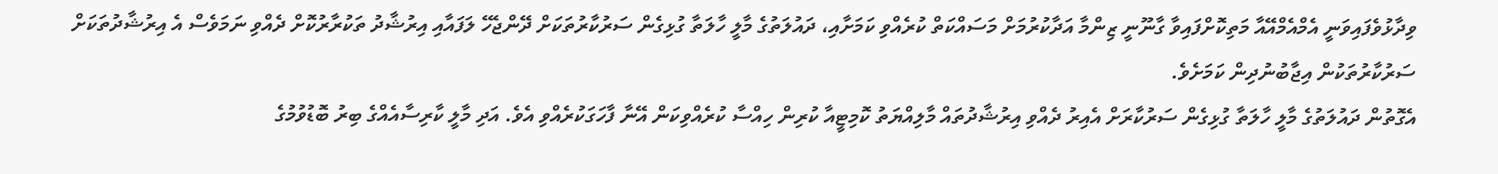ވިދާޅުވެފައިވަނީ އެމްއެމްއޭއާ މަތިކޮށްފައިވާ ގާނޫނީ ޒިންމާ އަދާކުރުމަށް މަސައްކަތް ކުރެއްވި ކަމަށާއި، ދައުލަތުގެ މާލީ ހާލަތާ ގުޅިގެން ސަރުކާރުތަކަށް ދޭންޖެހޭ ލަފައާއި އިރުޝާދު ތަކުރާރުކޮށް ދެއްވި ނަމަވެސް އެ އިރުޝާދުތަކަށް ސަރުކާރުތަކުން އިޖާބުނުދިން ކަމަށެވެ.
އެގޮތުން ދައުލަތުގެ މާލީ ހާލަތާ ގުޅިގެން ސަރުކާރަށް އެއިރު ދެއްވި އިރުޝާދުތައް މާލިއްޔަތު ކޮމިޓީއާ ކުރިން ހިއްސާ ކުރެއްވިކަން އޭނާ ފާހަގަކުރެއްވި އެވެ. އަދި މާލީ ކާރިސާއެއްގެ ބިރު ބޮޑުވުމުގެ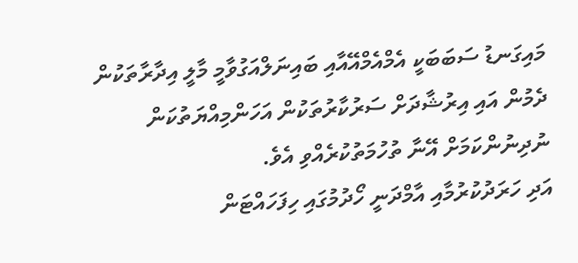މައިގަނޑު ސަބަބަކީ އެމްއެމްއޭއާއި ބައިނަލްއަގުވާމީ މާލީ އިދާރާތަކުން ދެމުން އައި އިރުޝާދަށް ސަރުކާރުތަކުން އަހަންމިއްޔަތުކަން ނުދިނުންކަމަށް އޭނާ ތުހުމަތުކުރެއްވި އެވެ.
އަދި ހަރަދުކުރުމާއި އާމްދަނީ ހޯދުމުގައި ހިފަހައްޓަން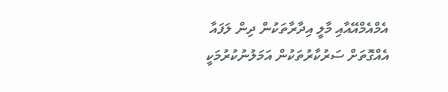އެމްއެމްއޭއާއި މާލީ އިދާރާތަކުން ދިން ލަފައާ އެއްގޮތަށް ސަރުކާރުތަކުން އަމަލުނުކުރުމަކީ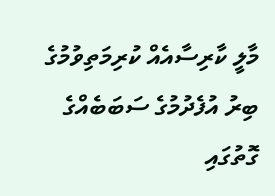މާލީ ކާރިސާއެއް ކުރިމަތިވުމުގެ ބިރު އުފެދުމުގެ ސަބަބެއްގެ ގޮތުގައި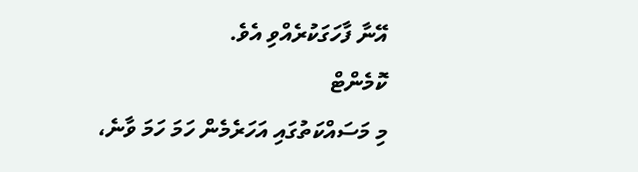އޭނާ ފާހަގަކުރެއްވި އެވެ.
ކޮމެންޓް
މި މަސައްކަތުގައި އަހަރެމެން ހަމަ ހަމަ ވާނެ،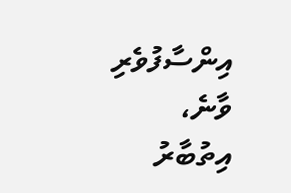އިންސާފުވެރި ވާނެ، އިތުބާރު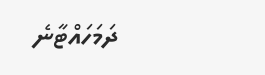ދަމަހައްޓާނެ